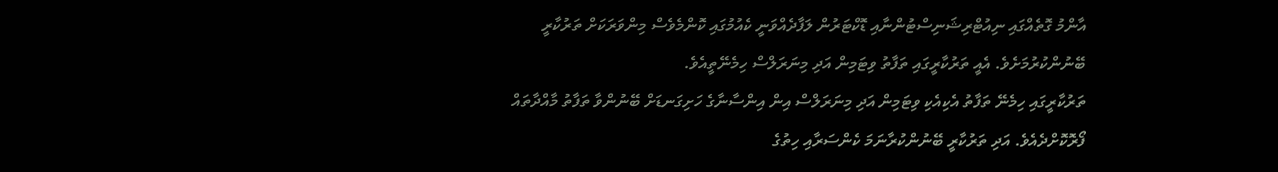އާންމު ގޮތެއްގައި ނިއުޓްރިޝަނިސްޓުންނާއި ޑޮކްޓަރުން ލަފާދެއްވަނީ ކެއުމުގައި ކޮންމެވެސް މިންވަރަކަށް ތަރުކާރީ ބޭނުންކުރުމަށެވެ. އެއީ ތަރުކާރީގައި ތަފާތު ވިޓަމިން އަދި މިނަރަލްސް ހިމެނޭތީއެވެ.
ތަރުކާރީގައި ހިމެނޭ ތަފާތު އެކިއެކި ވިޓަމިން އަދި މިނަރަލްސް އިން އިންސާނާގެ ހަށިގަނޑަށް ބޭނުންވާ ތަފާތު މާއްދާތައް ފޯރޮކޮށްދެއެވެ. އަދި ތަރުކާރީ ބޭނުންކުރާނަމަ ކެންސަރާއި ހިތުގެ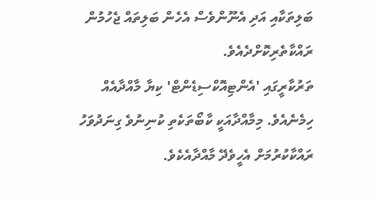ބަލިތަކާއި އަދި އެނޫންވެސް އެހެން ބަލިތައް ޖެހުމުން ރައްކާތެރިކޮށްދެއެވެ.
ތަރުކާރީގައި 'އެންޓިއޮކްސިޑެންޓް' ކިޔާ މާއްދާއެއް ހިމެނެއެވެ. މިމާއްދާއަކީ ކާބޯތަކެތި ކުނިނުވެ ގިނަދުވަހު ރައްކާކުރުމަށް އެހީވެދޭ މާއްދާއެކެވެ.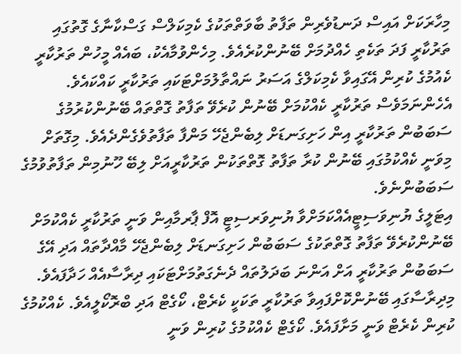މިހާރަކަށް އައިސް ދަނޑުވެރިން ތަފާތު ބާވަތްތަކުގެ ކެމިކަލްސް ގަސްކާނާގެ ގޮތުގައި ތަރުކާރީ ފަދަ ތަކެތި ހެއްދުމަށް ބޭނުންކުރެއެވެ. މިހެންވުމާއެކު، ބައެއް މީހުން ތަރުކާރީ ކެއުމުގެ ކުރިން އޭގައިވާ ކެމިކަލްގެ އަސަރު ނައްތާލުމަށްޓަކައި ތަރުކާރީ ކައްކައެވެ. އެހެންނަމަވެސް ތަރުކާރީ ކެއްކުމަށް ބޭނުން ކުރެވޭ ތަފާތު ގޮތްތައް ބޭނުންކުރުމުގެ ސަބަބުން ތަރުކާރީ އިން ހަށިގަނޑަށް ލިބެންޖެހޭ މަންފާ ތަފާތުވެގެންދެއެވެ. މިގޮތަށް މިވަނީ ކެއްކުމުގައި ބޭނުން ކުރާ ތަފާތު ގޮތްތަކުން ތަރުކާރީއަށް ލިބޭ ހޫނުމިން ތަފާތުވުމުގެ ސަބަބުންނެވެ.
އިޓަލީގެ ޔުނިވަސިޓީއެއްކަމަށްވާ ޔުނިވަރސިޓީ އޮފް ޕާރމާއިން ވަނީ ތަރުކާރީ ކެއްކުމަށް ބޭނުންކުރެވޭ ތަފާތު ގޮތްތަކުގެ ސަބަބުން ހަށިގަނޑަށް ލިބެންޖެހޭ މާއްދާތައް އަދި އޭގެ ސަބަބުން ތަރުކާރީ އަށް އަންނަ ބަދަލުތައް ދެނެގަތުމަށްޓަކައި ދިރާސާއެއް ހަދާފައެވެ. މިދިރާސާގައި ބޭނުންކޮށްފައިވާ ތަރުކާރީ ތަކަކީ ކެރެޓް، ކޯގެޓް އަދި ބްރޮކޯލީއެވެ. ކެއްކުމުގެ ކުރިން ކެރެޓް ވަނީ މަށާފައެވެ. ކޯގެޓް ކެއްކުމުގެ ކުރިން ވަނީ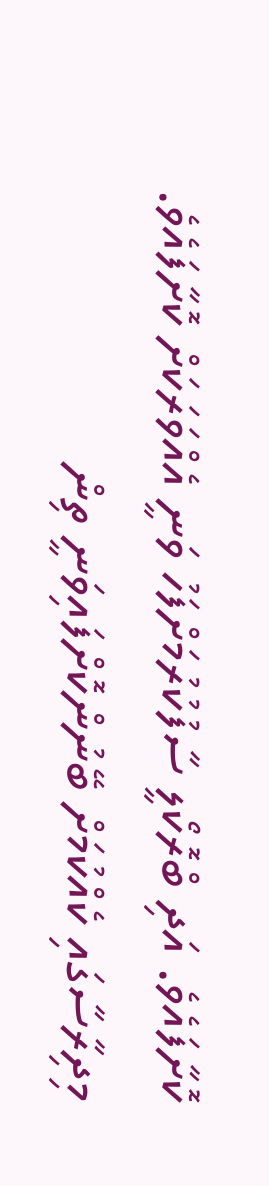ކޮށާފައެވެ. އަދި ބްރޮކޯލީ ސާފުކުރުމަށްފަހު ވަނީ އެއްވަރަކަށް ކޮށާފައެވެ.
މިދިރާސާގައި ކެއްކުމަށް ބޭނުންކޮށްފައިވަނީ ތިން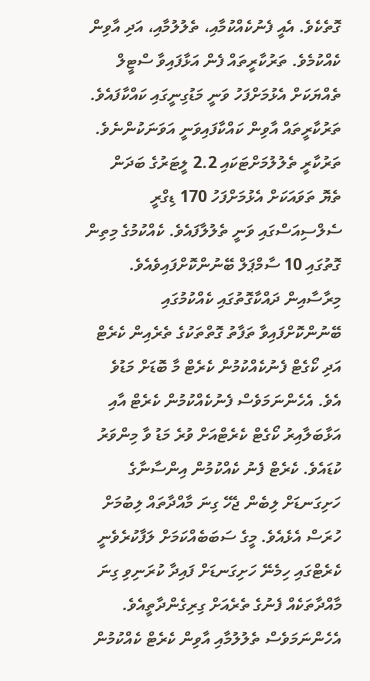ގޮތެކެވެ. އެއީ ފެނުކެއްކުމާއި، ތެލުލުމާއި، އަދި އާވިން ކެއްކުމެވެ. ތަރުކާރީތައް ފެން އަޅާފައިވާ ސްޓީލް ތެއްޔަކަށް އެޅުމަށްފަހު ވަނީ މަޑުގިނީގައި ކައްކާފައެވެ. ތަރުކާރީތައް އާވިން ކައްކާފައިވަނީ އަވަނަކުންނެވެ. ތަރުކާރީ ތެލުލުމަށްޓަކައި 2.2 ލީޓަރުގެ ބަދަން ތެޔޮ ތަވައަކަށް އެޅުމަށްފަހު 170 ޑިގްރީ ސެލްސިއަސްގައި ވަނީ ތެލުލާފައެވެ. ކެއްކުމުގެ މިތިން ގޮތުގައި 10 ސާމްޕަލް ބޭނުންކޮށްފައިވެއެވެ.
މިރާސާއިން ދައްކާގޮތުގައި ކެއްކުމުގައި ބޭނުންކޮށްފައިވާ ތަފާތު ގޮތްތަކުގެ ތެރެއިން ކެރެޓް އަދި ކޯގެޓް ފެނުކެއްކުމުން ކެރެޓް މާ ބޮޑަށް މަޑުވެ އެވެ. އެހެންނަމަވެސް ފެނުކެއްކުމުން ކެރެޓް އާއި އަޅާބަލާއިރު ކޯގެޓް ކެރެޓްއަށް ވުރެ މަޑު ވާ މިންވަރު ކުޑައެވެ. ކެރެޓް ފެނު ކެއްކުމުން އިންސާނާގެ ހަށިގަނޑަށް ލިބެން ޖެހޭ ގިނަ މާއްދާތައް ލިބުމަށް ހުރަސް އެޅެއެވެ. މީގެ ސަބަބެއްކަމަށް ލަފާކުރެވެނީ ކެރެޓްގައި ހިމެނޭ ހަށިގަނޑަށް ފައިދާ ކުރަނިވި ގިނަ މާއްދާތަކެއް ފެނުގެ ތެރެއަށް ގިރިގެންދާތީއެވެ. އެހެންނަމަވެސް ތެލުލުމާއި އާވިން ކެރެޓް ކެއްކުމުން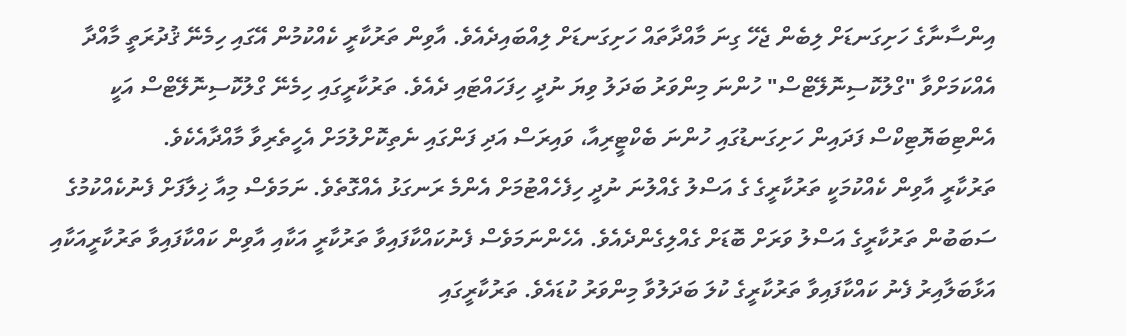އިންސާނާގެ ހަށިގަނޑަށް ލިބެން ޖެހޭ ގިނަ މާއްދާތައް ހަށިގަނޑަށް ލިއްބައިދެއެވެ. އާވިން ތަރުކާރީ ކެއްކުމުން އޭގައި ހިމެނޭ ޤުދުރަތީ މާއްދާ އެއްކަމަށްވާ "ގްލުކޮސިނޮލޭޓްސް" ހުންނަ މިންވަރު ބަދަލު ވިޔަ ނުދީ ހިފަހައްޓައި ދެއެވެ. ތަރުކާރީގައި ހިމެނޭ ގްލުކޮސިނޮލޭޓްސް އަކީ އެންޓިބަޔޮޓިކްސް ފަދައިން ހަށިގަނޑުގައި ހުންނަ ބެކްޓީރިއާ، ވައިރަސް އަދި ފަންގައި ނެތިކޮށްލުމަށް އެހީތެރިވާ މާއްދާއެކެވެ.
ތަރުކާރީ އާވިން ކެއްކުމަކީ ތަރުކާރީގެ ގެ އަސްލު ގެއްލުނަ ނުދީ ހިފެހެއްޓުމަށް އެންމެ ރަނގަޅު އެއްގޮތެވެ. ނަމަވެސް މިއާ ޚިލާފަށް ފެނުކެއްކުމުގެ ސަބަބުން ތަރުކާރީގެ އަސްލު ވަރަށް ބޮޑަށް ގެއްލިގެންދެއެވެ. އެހެންނަމަވެސް ފެނުކައްކާފައިވާ ތަރުކާރީ އަކާއި އާވިން ކައްކާފައިވާ ތަރުކާރީއަކާއި އަޅާބަލާއިރު ފެނު ކައްކާފައިވާ ތަރުކާރީގެ ކުލަ ބަދަލުވާ މިންވަރު ކުޑައެވެ. ތަރުކާރީގައި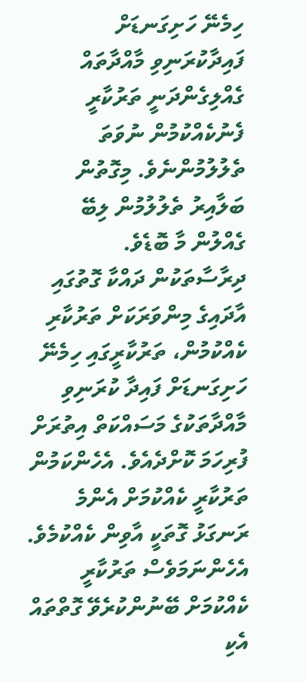ހިމެނޭ ހަށިގަނޑަށް ފައިދާކުރަނިވި މާއްދާތައް ގެއްލިގެންދަނީ ތަރުކާރީ ފެނުކެއްކުމުން ނުވަތަ ތެލުލުމުންނެވެ. މިގޮތުން ބަލާއިރު ތެލުލުމުން ލިބޭ ގެއްލުން މާ ބޮޑެވެ. ދިރާސާތަކުން ދައްކާ ގޮތުގައި އާދައިގެ މިންވަރަކަށް ތަރުކާރި ކެއްކުމުން، ތަރުކާރީގައި ހިމެނޭ ހަށިގަނޑަށް ފައިދާ ކުރަނިވި މާއްދާތަކުގެ މަސައްކަތް އިތުރަށް ފުރިހަމަ ކޮށްދެއެވެ. އެހެންކަމުން ތަރުކާރީ ކެއްކުމަށް އެންމެ ރަނގަޅު ގޮތަކީ އާވިން ކެއްކުމެވެ. އެހެންނަމަވެސް ތަރުކާރީ ކެއްކުމަށް ބޭނުންކުރެވޭ ގޮތްތައް އެކި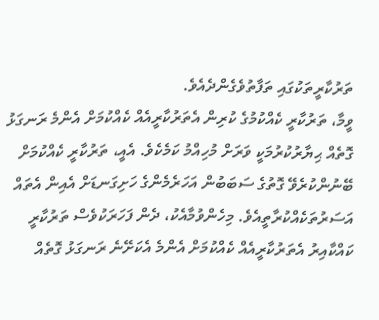ތަރުކާރީތަކުގައި ތަފާތުވެގެންދެއެވެ.
ވީމާ، ތަރުކާރީ ކެއްކުމުގެ ކުރިން އެތަރުކާރީއެއް ކެއްކުމަށް އެންމެ ރަނގަޅު ގޮތެއް ޙިޔާރުކުރުމަކީ ވަރަށް މުހިއްމު ކަމެކެވެ. އެއީ، ތަރުކާރީ ކެއްކުމަށް ބޭނުންކުރެވޭ ގޮތުގެ ސަބަބުން އަހަރެމެންގެ ހަށިގަނޑަށް އެއިން އެތައް އަސަރުތަކެއްކުރާތީއެވެ. މިހެންވުމާއެކު، ދެން ފަހަރަކުވެސް ތަރުކާރީ ކައްކާއިރު އެތަރުކާރީއެއް ކެއްކުމަށް އެންމެ އެކަށޭނެ ރަނގަޅު ގޮތެއް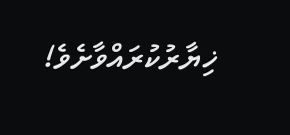ޚިޔާރުކުރައްވާށެވެ!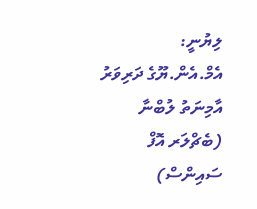ލިޔުނީ:
އެމް.އެން.ޔޫގެ ދަރިވަރު އާމިނަތު ލުބްނާ (ބެޗްލަރ އޮފް ސައިންސް)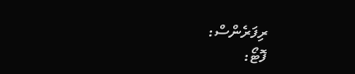ރިފަރެންސް:
ފޮޓޯ: